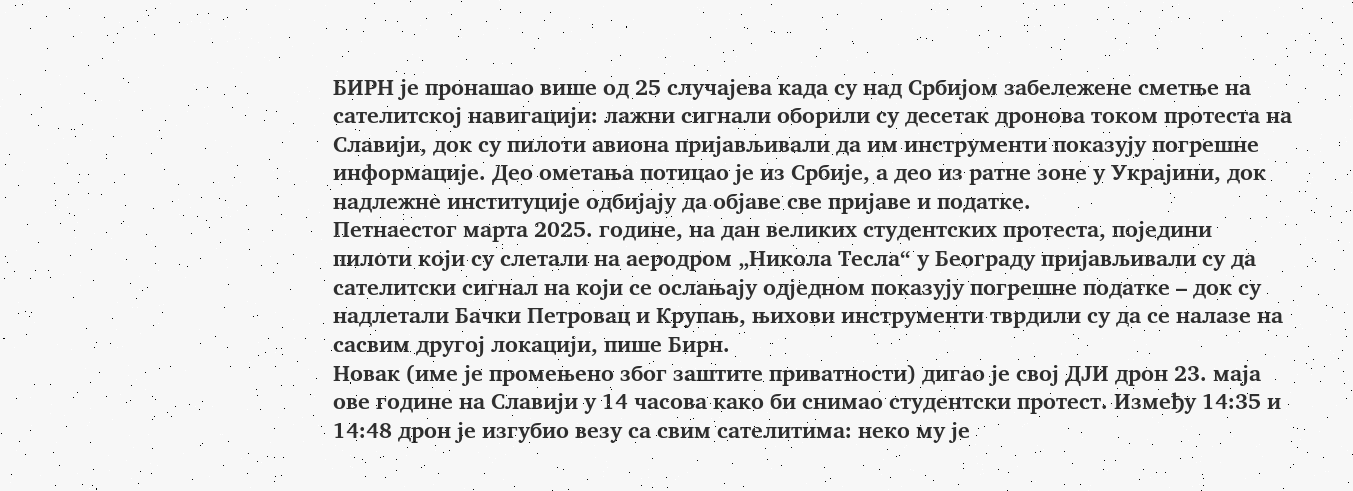БИРН је пронашао више од 25 случајева када су над Србијом забележене сметње на сателитској навигацији: лажни сигнали оборили су десетак дронова током протеста на Славији, док су пилоти авиона пријављивали да им инструменти показују погрешне информације. Део ометања потицао је из Србије, а део из ратне зоне у Украјини, док надлежне институције одбијају да објаве све пријаве и податке.
Петнаестог марта 2025. године, на дан великих студентских протеста, поједини пилоти који су слетали на аеродром „Никола Тесла“ у Београду пријављивали су да сателитски сигнал на који се ослањају одједном показују погрешне податке – док су надлетали Бачки Петровац и Крупањ, њихови инструменти тврдили су да се налазе на сасвим другој локацији, пише Бирн.
Новак (име је промењено због заштите приватности) дигао је свој ДЈИ дрон 23. маја ове године на Славији у 14 часова како би снимао студентски протест. Између 14:35 и 14:48 дрон је изгубио везу са свим сателитима: неко му је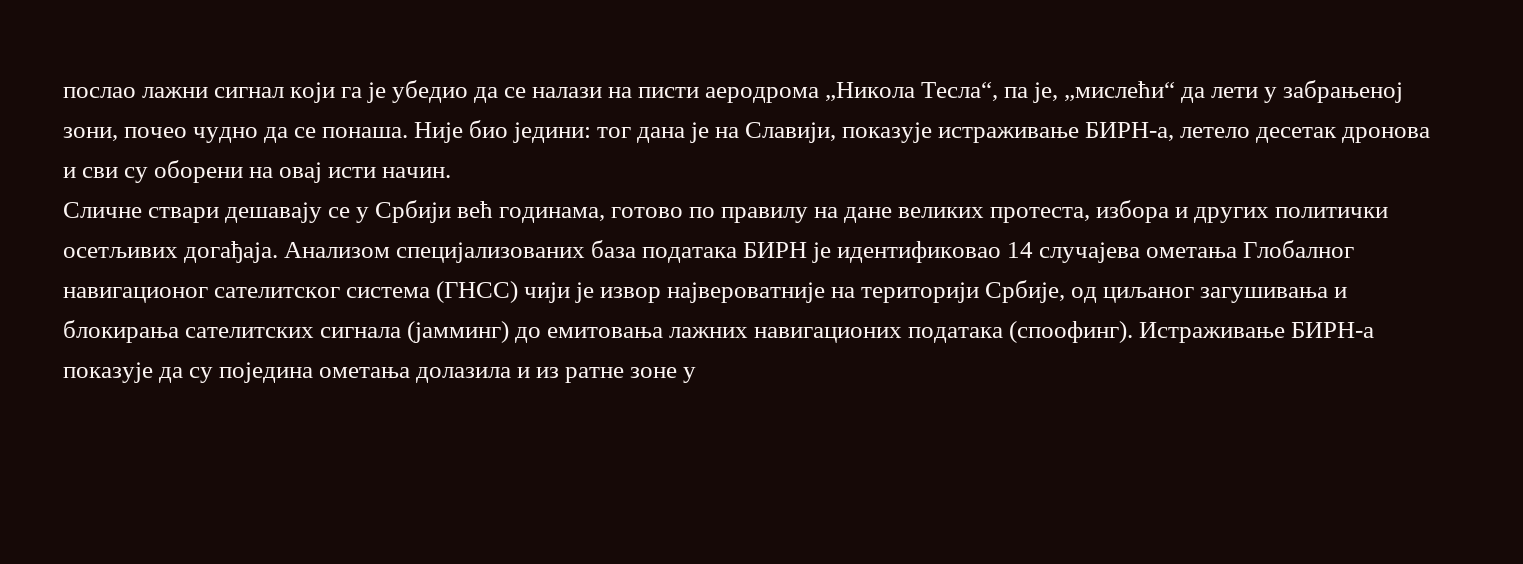послао лажни сигнал који га је убедио да се налази на писти аеродрома „Никола Тесла“, па је, „мислећи“ да лети у забрањеној зони, почео чудно да се понаша. Није био једини: тог дана је на Славији, показује истраживање БИРН-а, летело десетак дронова и сви су оборени на овај исти начин.
Сличне ствари дешавају се у Србији већ годинама, готово по правилу на дане великих протеста, избора и других политички осетљивих догађаја. Анализом специјализованих база података БИРН је идентификовао 14 случајева ометања Глобалног навигационог сателитског система (ГНСС) чији је извор највероватније на територији Србије, од циљаног загушивања и блокирања сателитских сигнала (јамминг) до емитовања лажних навигационих података (споофинг). Истраживање БИРН-а показује да су поједина ометања долазила и из ратне зоне у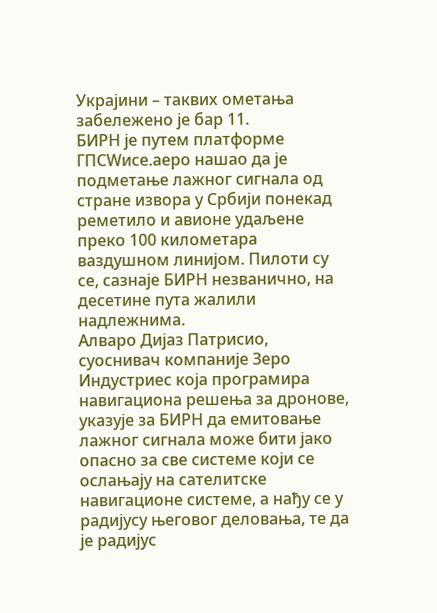Украјини – таквих ометања забележено је бар 11.
БИРН је путем платформе ГПСWисе.аеро нашао да је подметање лажног сигнала од стране извора у Србији понекад реметило и авионе удаљене преко 100 километара ваздушном линијом. Пилоти су се, сазнаје БИРН незванично, на десетине пута жалили надлежнима.
Алваро Дијаз Патрисио, суоснивач компаније Зеро Индустриес која програмира навигациона решења за дронове, указује за БИРН да емитовање лажног сигнала може бити јако опасно за све системе који се ослањају на сателитске навигационе системе, а нађу се у радијусу његовог деловања, те да је радијус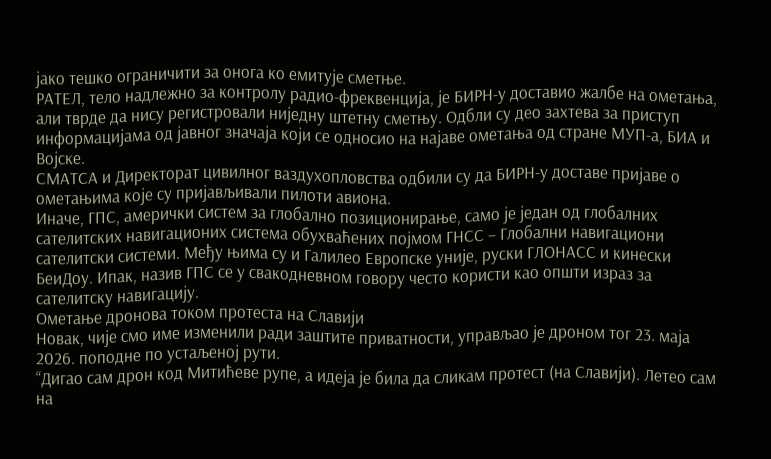јако тешко ограничити за онога ко емитује сметње.
РАТЕЛ, тело надлежно за контролу радио-фреквенција, је БИРН-у доставио жалбе на ометања, али тврде да нису регистровали ниједну штетну сметњу. Одбли су део захтева за приступ информацијама од јавног значаја који се односио на најаве ометања од стране МУП-а, БИА и Војске.
СМАТСА и Директорат цивилног ваздухопловства одбили су да БИРН-у доставе пријаве о ометањима које су пријављивали пилоти авиона.
Иначе, ГПС, амерички систем за глобално позиционирање, само је један од глобалних сателитских навигационих система обухваћених појмом ГНСС – Глобални навигациони сателитски системи. Међу њима су и Галилео Европске уније, руски ГЛОНАСС и кинески БеиДоу. Ипак, назив ГПС се у свакодневном говору често користи као општи израз за сателитску навигацију.
Ометање дронова током протеста на Славији
Новак, чије смо име изменили ради заштите приватности, управљао је дроном тог 23. маја 2026. поподне по устаљеној рути.
“Дигао сам дрон код Митићеве рупе, а идеја је била да сликам протест (на Славији). Летео сам на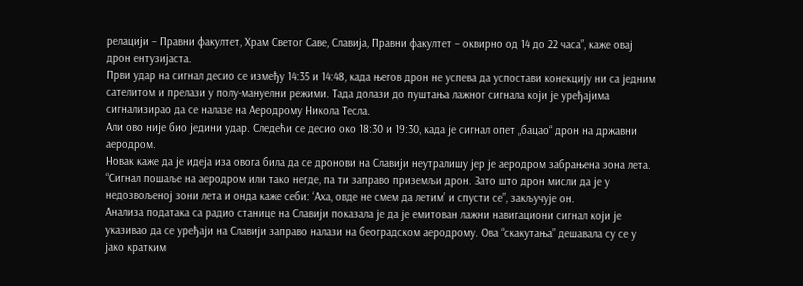релацији – Правни факултет, Храм Светог Саве, Славија, Правни факултет – оквирно од 14 до 22 часа”, каже овај дрон ентузијаста.
Први удар на сигнал десио се између 14:35 и 14:48, када његов дрон не успева да успостави конекцију ни са једним сателитом и прелази у полу-мануелни режими. Тада долази до пуштања лажног сигнала који је уређајима сигнализирао да се налазе на Аеродрому Никола Тесла.
Али ово није био једини удар. Следећи се десио око 18:30 и 19:30, када је сигнал опет „бацао“ дрон на државни аеродром.
Новак каже да је идеја иза овога била да се дронови на Славији неутралишу јер је аеродром забрањена зона лета. “Сигнал пошаље на аеродром или тако негде, па ти заправо приземљи дрон. Зато што дрон мисли да је у недозвољеној зони лета и онда каже себи: ‘Аха, овде не смем да летим’ и спусти се”, закључује он.
Анализа података са радио станице на Славији показала је да је емитован лажни навигациони сигнал који је указивао да се уређаји на Славији заправо налази на београдском аеродрому. Ова “скакутања” дешавала су се у јако кратким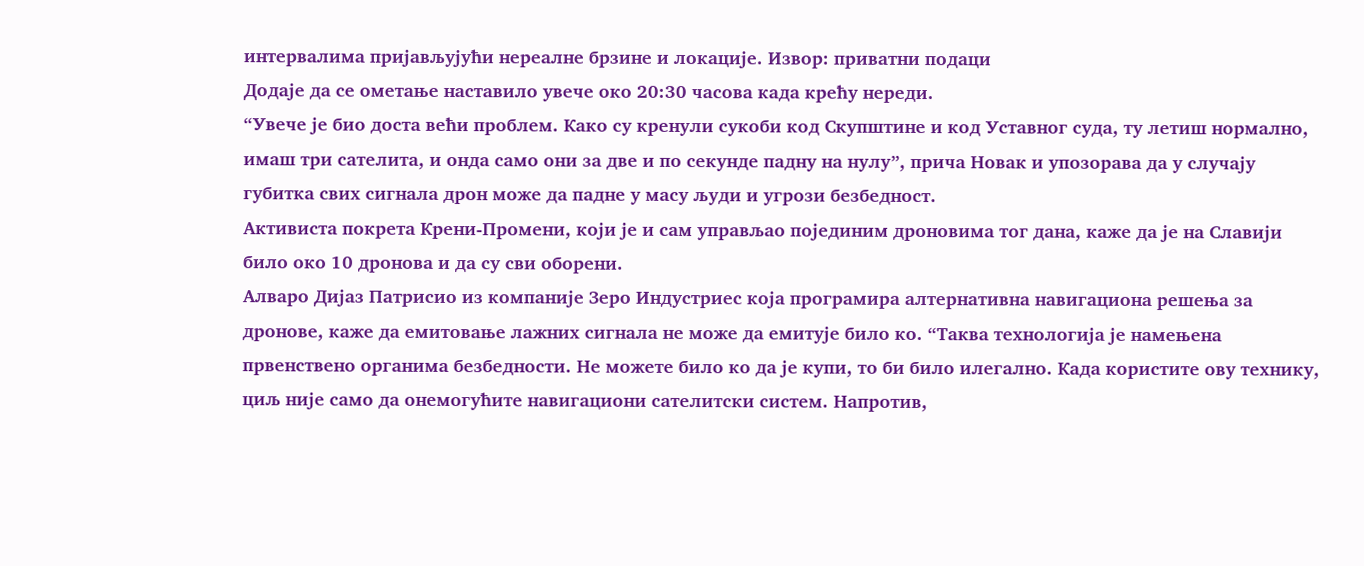интервалима пријављујући нереалне брзине и локације. Извор: приватни подаци
Додаје да се ометање наставило увече око 20:30 часова када крећу нереди.
“Увече је био доста већи проблем. Како су кренули сукоби код Скупштине и код Уставног суда, ту летиш нормално, имаш три сателита, и онда само они за две и по секунде падну на нулу”, прича Новак и упозорава да у случају губитка свих сигнала дрон може да падне у масу људи и угрози безбедност.
Активиста покрета Крени-Промени, који је и сам управљао појединим дроновима тог дана, каже да је на Славији било око 10 дронова и да су сви оборени.
Алваро Дијаз Патрисио из компаније Зеро Индустриес која програмира алтернативна навигациона решења за дронове, каже да емитовање лажних сигнала не може да емитује било ко. “Таква технологија је намењена првенствено органима безбедности. Не можете било ко да је купи, то би било илегално. Када користите ову технику, циљ није само да онемогућите навигациони сателитски систем. Напротив,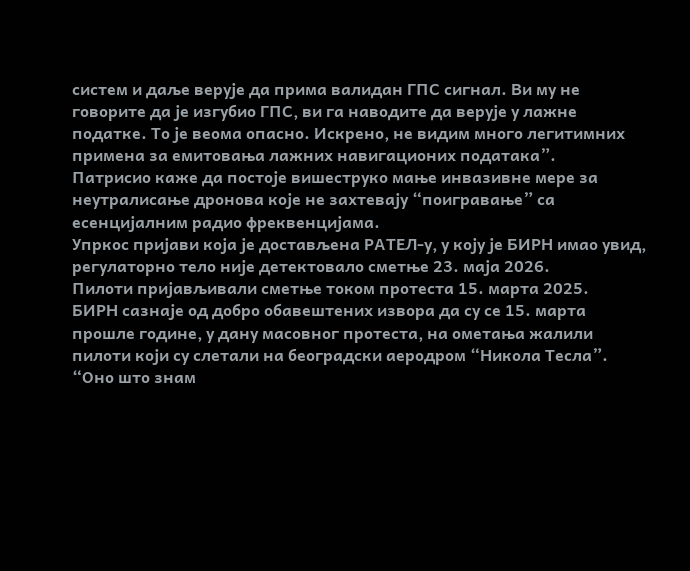систем и даље верује да прима валидан ГПС сигнал. Ви му не говорите да је изгубио ГПС, ви га наводите да верује у лажне податке. То је веома опасно. Искрено, не видим много легитимних примена за емитовања лажних навигационих података”.
Патрисио каже да постоје вишеструко мање инвазивне мере за неутралисање дронова које не захтевају “поигравање” са есенцијалним радио фреквенцијама.
Упркос пријави која је достављена РАТЕЛ-у, у коју је БИРН имао увид, регулаторно тело није детектовало сметње 23. маја 2026.
Пилоти пријављивали сметње током протеста 15. марта 2025.
БИРН сазнаје од добро обавештених извора да су се 15. марта прошле године, у дану масовног протеста, на ометања жалили пилоти који су слетали на београдски аеродром “Никола Тесла”.
“Оно што знам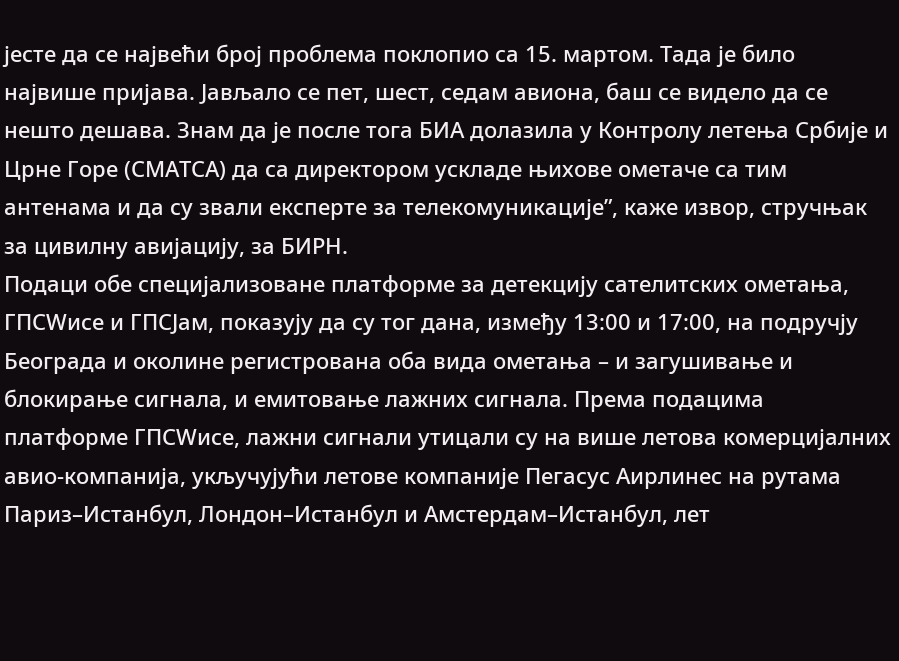јесте да се највећи број проблема поклопио са 15. мартом. Тада је било највише пријава. Јављало се пет, шест, седам авиона, баш се видело да се нешто дешава. Знам да је после тога БИА долазила у Контролу летења Србије и Црне Горе (СМАТСА) да са директором ускладе њихове ометаче са тим антенама и да су звали експерте за телекомуникације”, каже извор, стручњак за цивилну авијацију, за БИРН.
Подаци обе специјализоване платформе за детекцију сателитских ометања, ГПСWисе и ГПСЈам, показују да су тог дана, између 13:00 и 17:00, на подручју Београда и околине регистрована оба вида ометања – и загушивање и блокирање сигнала, и емитовање лажних сигнала. Према подацима платформе ГПСWисе, лажни сигнали утицали су на више летова комерцијалних авио-компанија, укључујући летове компаније Пегасус Аирлинес на рутама Париз–Истанбул, Лондон–Истанбул и Амстердам–Истанбул, лет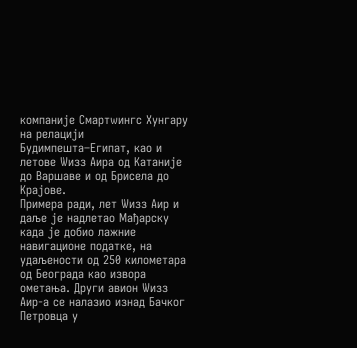компаније Смартwингс Хунгарy на релацији Будимпешта–Египат, као и летове Wизз Аира од Катаније до Варшаве и од Брисела до Крајове.
Примера ради, лет Wизз Аир и даље је надлетао Мађарску када је добио лажние навигационе податке, на удаљености од 250 километара од Београда као извора ометања. Други авион Wизз Аир-а се налазио изнад Бачког Петровца у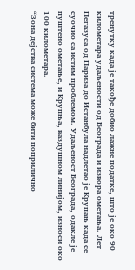тренутку када је такође добио лажне податке, што је око 90 километара удаљености од Београда и извора ометања. Лет Пегазуса од Париза до Истанбула надлетао је Крупањ када се суочио са истим проблемом. Удаљеност Београда, одакле је пуштено ометање, и Крупња, ваздушном линијом, износи око 100 километара.
“Зона дејства система може бити поприлично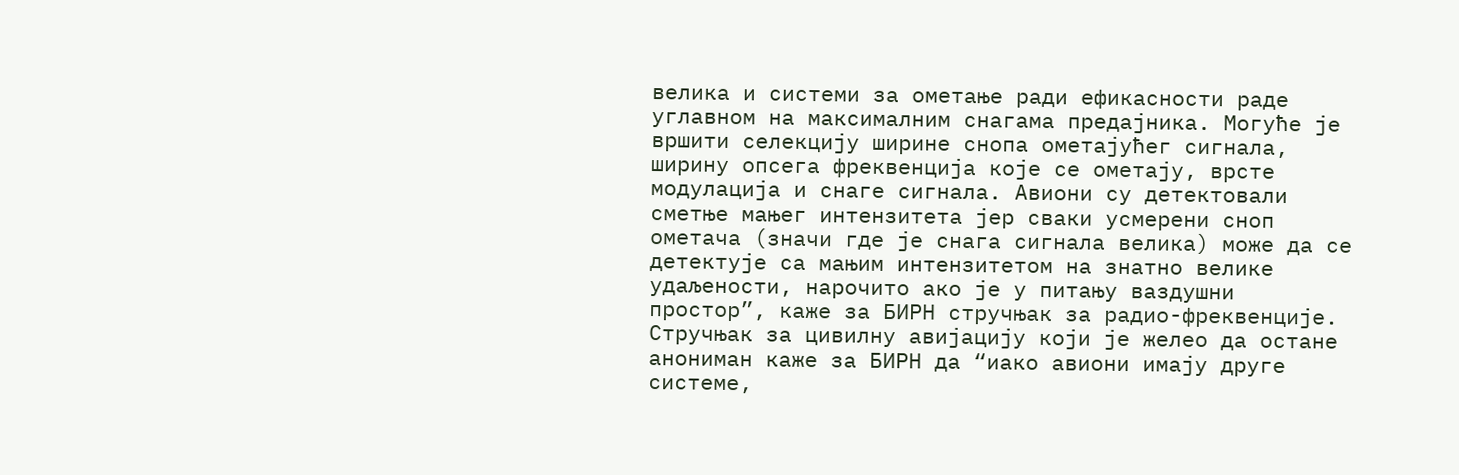велика и системи за ометање ради ефикасности раде углавном на максималним снагама предајника. Могуће је вршити селекцију ширине снопа ометајућег сигнала, ширину опсега фреквенција које се ометају, врсте модулација и снаге сигнала. Авиони су детектовали сметње мањег интензитета јер сваки усмерени сноп ометача (значи где је снага сигнала велика) може да се детектује са мањим интензитетом на знатно велике удаљености, нарочито ако је у питању ваздушни простор”, каже за БИРН стручњак за радио-фреквенције.
Стручњак за цивилну авијацију који је желео да остане анониман каже за БИРН да “иако авиони имају друге системе,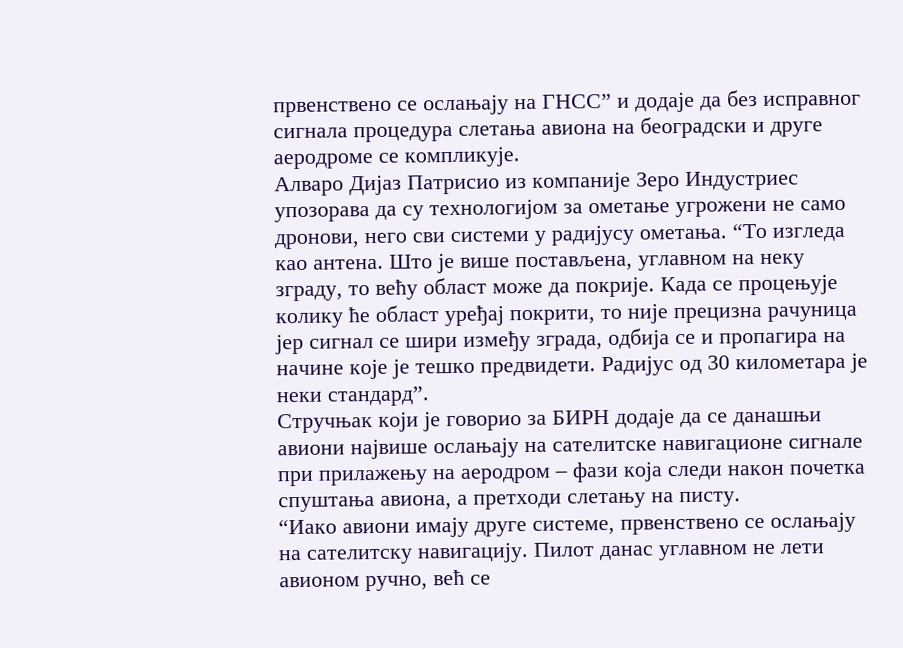првенствено се ослањају на ГНСС” и додаје да без исправног сигнала процедура слетања авиона на београдски и друге аеродроме се компликује.
Алваро Дијаз Патрисио из компаније Зеро Индустриес упозорава да су технологијом за ометање угрожени не само дронови, него сви системи у радијусу ометања. “То изгледа као антена. Што је више постављена, углавном на неку зграду, то већу област може да покрије. Када се процењује колику ће област уређај покрити, то није прецизна рачуница јер сигнал се шири између зграда, одбија се и пропагира на начине које је тешко предвидети. Радијус од 30 километара је неки стандард”.
Стручњак који је говорио за БИРН додаје да се данашњи авиони највише ослањају на сателитске навигационе сигнале при прилажењу на аеродром – фази која следи након почетка спуштања авиона, а претходи слетању на писту.
“Иако авиони имају друге системе, првенствено се ослањају на сателитску навигацију. Пилот данас углавном не лети авионом ручно, већ се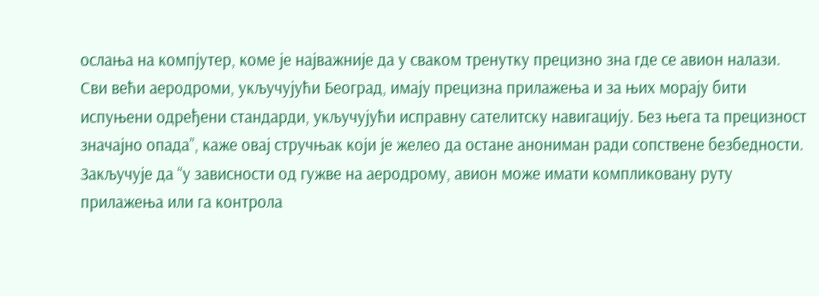ослања на компјутер, коме је најважније да у сваком тренутку прецизно зна где се авион налази. Сви већи аеродроми, укључујући Београд, имају прецизна прилажења и за њих морају бити испуњени одређени стандарди, укључујући исправну сателитску навигацију. Без њега та прецизност значајно опада”, каже овај стручњак који је желео да остане анониман ради сопствене безбедности.
Закључује да “у зависности од гужве на аеродрому, авион може имати компликовану руту прилажења или га контрола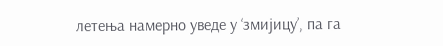летења намерно уведе у ‘змијицу’, па га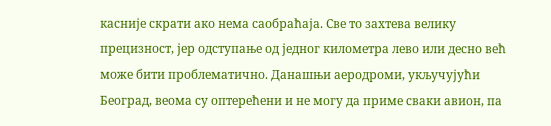касније скрати ако нема саобраћаја. Све то захтева велику прецизност, јер одступање од једног километра лево или десно већ може бити проблематично. Данашњи аеродроми, укључујући Београд, веома су оптерећени и не могу да приме сваки авион, па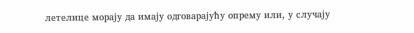летелице морају да имају одговарајућу опрему или, у случају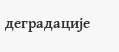деградације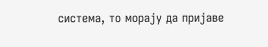система, то морају да пријаве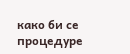како би се процедуре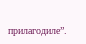прилагодиле”.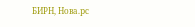БИРН, Нова.рс